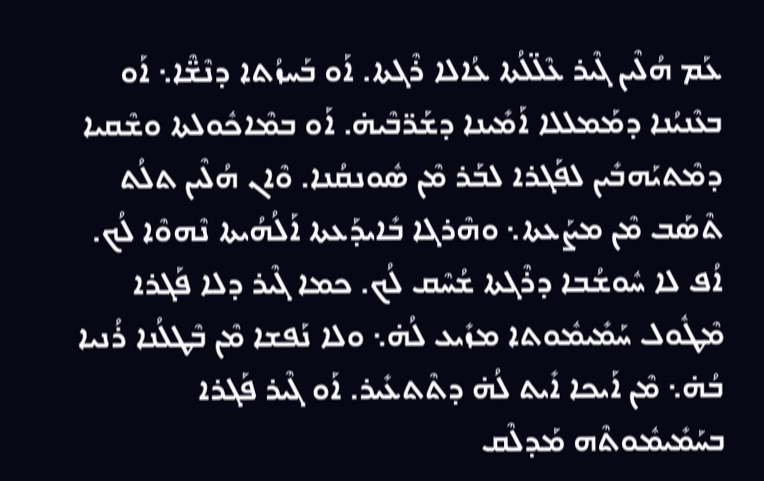ܥܰܡ ܗܳܠܶܝܢ ܓܶܝܪ ܥܶܠ̈ܠܳܬܐ ܥܳܐܠܐ ܪܶܓܬܐ. ܐܰܘ ܒܰܚܙܳܬܐ ܕܢܶܫ̈ܶܐ܆ ܐܰܘ ܒܥܶܢܝܳܢܐ ܕܡܰܡܠܠܐ ܐܰܡܺܝܢܐ ܕܫܰܪ̈ܒܶܝܗ̇. ܐܰܘ ܒܡܶܐܟܽܘܠܬܐ ܘܫܶܩܝܐ ܕܡܶܬܝܰܗܒܺܝܢ ܠܦܰܓܪܐ ܠܒܰܪ ܡܶܢ ܣܽܘܢܩܳܢܐ. ܘܶܐܢ ܗܳܠܶܝܢ ܬܠܳܬ ܬܶܣܰܒ ܡܶܢ ܡܨܰܥܬܐ܆ ܘܗܶܪܓܐ ܒܺܐܝܕܰܥܬܐ ܐܰܠܳܗܳܝܬܐ ܢܶܗܘܶܐ ܠܳܟ. ܐܳܦ ܠܐ ܚܽܘܫܳܒܐ ܕܪܶܓܬܐ ܫܳܚܶܩ ܠܳܟ. ܟܡܐ ܓܶܝܪ ܕܠܐ ܦܰܓܪܐ ܡܶܛܽܘܠ ܚܰܡܺܝܡܽܘܬܐ ܡܙܺܝܥ ܠܳܗ̇܆ ܘܠܐ ܢܰܦܫܐ ܡܶܢ ܒܶܛܠܳܢܐ ܪܳܢܝܐ ܒܳܗ̇܆ ܡܶܢ ܐܰܝܟܐ ܐܺܝܬ ܠܳܗ̇ ܕܬܶܬܥܺܝܪ. ܐܰܘ ܓܶܝܪ ܦܰܓܪܐ ܒܚܰܡܺܝܡܽܘܬܶܗ ܡܰܕܠܶܩ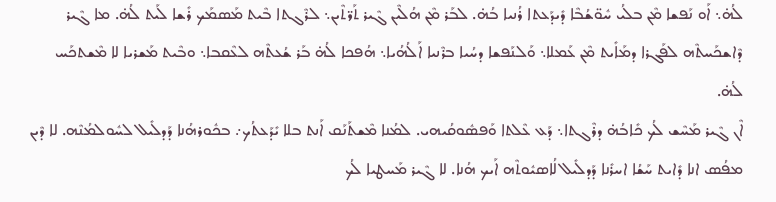ܠܳܗ̇܆ ܐܰܘ ܢܰܦܫܐ ܡܶܢ ܒܠܳܝ ܚܽܘ̈ܫܳܒܶܐ ܕܺܝܕܰܥܬܐ ܪܳܢܝܐ ܒܳܗ̇. ܠܒܰܪ ܡܶܢ ܗܳܠܶܝܢ ܓܶܝܪ ܬܰܪ̈ܬܶܝܢ܆ ܠܪܶܓܬܐ ܒܶܝܬ ܡܰܣܡܰܟ ܪܺܫܐ ܠܰܝܬ ܠܳܗ̇. ܡܐ ܓܶܝܪ ܕܶܐܫܟܰܚܬܶܗ ܠܦܰܓܪܐ ܕܡܰܐܺܝܬ ܡܶܢ ܥܰܡܠܐ܆ ܘܰܠܢܰܦܫܐ ܕܚܳܝܐ ܒܪܶܢܝܐ ܐܰܠܳܗܳܝܐ܆ ܗܳܦܟܐ ܠܳܗ̇ ܒܰܪ ܫܳܥܬܶܗ ܠܥܶܩܒܐ܆ ܘܒܶܝܬ ܡܰܫܪܝܐ ܠܐ ܡܶܫܬܟܰܚ ܠܳܗ̇.
ܐܶܢ ܓܶܝܪ ܡܰܚܶܫ ܠܳܟ ܟܺܐܒܳܗ̇ ܕܪܶܓܬܐ܆ ܕܰܥ ܥܶܠܬܐ ܘܰܦܣܽܘܩܳܝܗܝ. ܠܡܳܢܐ ܡܶܫܬܰܢܰܩ ܐܰܢܬ ܒܠܐ ܝܺܕܰܥܬܳܟ܇ ܒܟܽܘܪܗܳܢܐ ܕܰܕܠܺܝܠ ܠܚܽܘܠܡܳܢܶܗ. ܠܐ ܕܶܝܢ ܡܦܳܣ ܐܢܐ ܕܺܐܝܬ ܚܰܫܳܐ ܐܚܪܺܢܐ ܕܰܕܠܺܝܠ ܠܳܐܣܝܽܘܬܶܗ ܐܰܝܟ ܗܳܢܐ. ܠܐ ܓܶܝܪ ܡܰܚܛܝܐ ܠܳܟ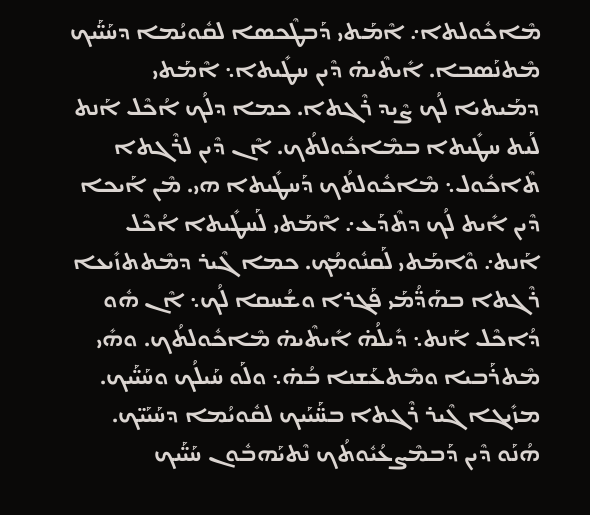ܡܶܐܟܽܘܠܬܐ܇ ܐܶܡܰܬܝ ܕܰܒܛܶܟܣܐ ܠܩܽܘܝܳܡܐ ܕܚܰܝ̈ܰܝܟ ܡܶܬܢܰܣܒܐ. ܐܺܝܬܶܝܗ̇ ܕܶܝܢ ܚܛܺܝܬܐ܆ ܐܶܡܰܬܝ ܕܡܰܝܬܝܐ ܠܳܟ ܨܶܝܕ ܪܶܓܬܐ. ܟܡܐ ܕܠܳܟ ܐܳܟܶܠ ܐܰܢܬ ܠܰܝܬ ܚܛܺܝܬܐ ܒܡܶܐܟܽܘܠܬܳܟ. ܐܶܢ ܕܶܝܢ ܠܪܶܓܬܐ ܬܶܐܟܽܘܠ܆ ܡܶܐܟܽܘܠܬܳܟ ܕܰܚܛܺܝܬܐ ܗܝ. ܡܶܢ ܐܰܝܟܐ ܕܶܝܢ ܐܺܝܬ ܠܳܟ ܕܬܶܕܰܥ܇ ܐܶܡܰܬܝ ܠܰܚܛܺܝܬܐ ܐܳܟܶܠ ܐܰܢܬ܇ ܘܶܐܡܰܬܝ ܠܰܩܢܽܘܡܳܟ. ܟܡܐ ܓܶܝܪ ܕܡܶܬܬܙܺܝܥܐ ܪܶܓܬܐ ܒܗܰܕ̈ܳܡܰܝ ܦܰܓܪܐ ܘܫܳܚܩܐ ܠܳܟ܆ ܐܶܢ ܗܽܘ ܕܳܐܟܶܠ ܐܰܢܬ܆ ܕܺܝܠܳܗ̇ ܐܺܝܬܶܝܗ̇ ܡܶܐܟܽܘܠܬܳܟ. ܘܗܺܝ ܡܶܬܪܰܒܝܐ ܘܡܶܬܥܰܫܢܐ ܒܳܗ̇܆ ܘܠܰܘ ܚܰܝܠܳܟ ܘܚܰܝ̈ܰܝܟ.
ܡܙܺܝܓܐ ܓܶܝܪ ܪܶܓܬܐ ܒܚ̈ܰܝܰܝܟ ܠܩܽܘܝܳܡܐ ܕܚܰܝܰܝ̈ܟ. ܗܳܢܰܘ ܕܶܝܢ ܕܰܒܡܶܨܥܳܝܽܘܬܳܟ ܢܶܬܝܰܗܒܽܘܢ ܚܰܝ̈ܰܝܟ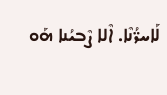ܠܰܐܚܪ̈ܳܢܶܐ. ܐܶܠܐ ܨܶܒܝܳܢܐ ܗܰܘ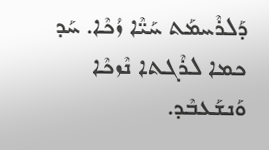ܕܰܠܪܶܚܡܰܬ ܚܰܝ̈ܶܐ ܙܳܟܶܐ. ܚܰܕ ܟܡܐ ܠܪܶܓܬܐ ܢܶܙܟܶܐ ܘܰܢܫܰܥܒܶܕ.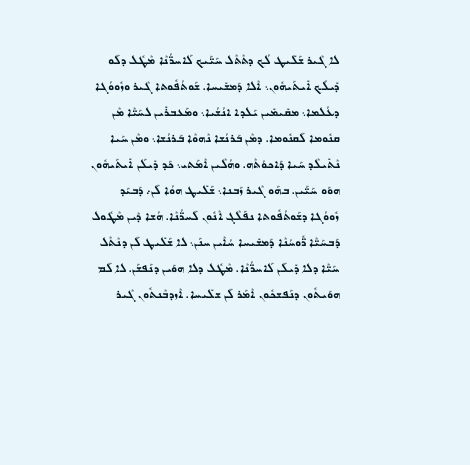ܠܐ ܓܶܝܪ ܫܰܠܺܝܛ ܠܳܟ ܕܬܶܬܶܠ ܚܰܝ̈ܰܝܟ ܠܰܐܚܪ̈ܳܢܶܐ ܡܶܛܽܠ ܕܠܰܘ ܕܺܝܠܳܟ ܐܺܝܬܰܝܗܽܘܢ܆ ܐܶܠܐ ܕܰܡܫܺܝܚܐ. ܫܰܘܬܳܦܽܘܬܐ ܓܶܝܪ ܘܙܽܘܘܳܓܐ ܕܥܳܠܡܐ܆ ܡܩܺܝܡܺܝܢ ܝܰܠܕܐ ܐܢܳܫܳܝܐ܆ ܘܡܰܥܒܪܺܝܢ ܠܚܰܝ̈ܶܐ ܡܶܢ ܩܢܽܘܡܐ ܠܰܩܢܽܘܡܐ. ܕܡܶܢ ܒܰܪܢܳܫܐ ܢܶܗܘܶܐ ܒܰܪܢܳܫܐ܆ ܘܡܶܢ ܚܰܝܐ ܢܶܬܺܝܠܶܕ ܚܰܝܐ ܕܰܐܟܘܳܬܶܗ. ܘܗܳܠܶܝܢ ܐܶܡܰܬܝ܆ ܟܰܕ ܕܺܝܠܰܢ ܐܺܝܬܰܝܗܽܘܢ ܗܘܰܘ ܚܰܝ̈ܰܝܢ. ܒܗܰܘ ܓܶܝܪ ܙܰܒܢܐ܆ ܫܰܠܺܝܛ ܗܘܳܐ ܠܰܢ܇ ܕܰܒܝܰܕ ܙܽܘܘܳܓܐ ܕܫܰܘܬܳܦܽܘܬܐ ܢܦܰܠܶܓ ܐܶܢܽܘܢ ܠܰܚܪ̈ܳܢܶܐ. ܗܳܫܐ ܕܶܝܢ ܡܶܛܽܘܠ ܕܰܒܚܰܝ̈ܶܐ ܪ̈ܽܘܚܳܢܶܐ ܕܰܡܫܺܝܚܐ ܚܳܐܶܝܢ ܚܢܰܢ܆ ܠܐ ܫܰܠܺܝܛ ܠܰܢ ܕܢܶܬܶܠ ܚܰܝ̈ܶܐ ܕܠܐ ܕܺܝܠܰܢ ܠܰܐܚܪ̈ܳܢܶܐ. ܡܶܛܽܠ ܕܠܐ ܗܘܰܝܢ ܕܢܰܦܫܰܢ. ܠܐ ܠܰܡ ܗܘܰܝܬܽܘܢ ܕܢܰܦܫܟܽܘܢ ܐܶܡܰܪ ܠܰܢ ܫܠܺܝܚܐ. ܐܶܙܕܒܶܢܬܽܘܢ ܓܶܝܪ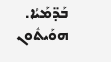ܒܰܕ̈ܡܰܝܳܐ. ܗܘܰܝܬܽܘܢ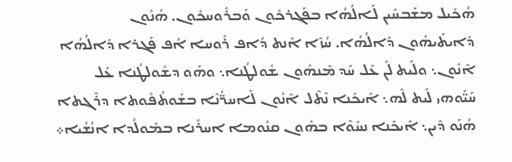ܗܳܟܺܝܠ ܡܫܰܒܚܺܝܢ ܠܰܐܠܳܗܳܐ ܒܦܰܓܪܟܽܘܢ ܘܰܒܪܽܘܚܟܽܘܢ. ܗܳܢܽܘܢ ܕܺܐܝܬܰܝܗܽܘܢ ܕܰܐܠܳܗܳܐ. ܚܳܙܶܐ ܐܰܢܬ ܕܳܐܦ ܪܽܘܚܐ ܐܳܦ ܦܰܓܪܐ ܕܰܐܠܳܗܳܐ ܐܶܢܽܘܢ܆ ܘܠܰܝܬ ܠܰܢ ܥܰܠ ܚܰܕ ܡܶܢܗܽܘܢ ܫܽܘܠܛܳܢܐ܆ ܘܗܰܘ ܕܫܽܘܠܛܳܢܐ ܥܰܠ ܚܰܝ̈ܰܘܗܝ ܠܰܝܬ ܠܶܗ܆ ܐܰܝܟܰܢܐ ܢܶܬܶܠ ܐܶܢܽܘܢ ܠܰܐܚܪ̈ܳܢܶܐ ܒܫܰܘܬܳܦܽܘܬܐ ܕܪܶܓܬܐ ܗܳܢܰܘ ܕܶܝܢ܆ ܐܰܝܟܰܢܐ ܢܚܰܘܶܐ ܒܗܽܘܢ ܩܢܽܘܡܐ ܐܚܪܺܢܐ ܒܡܰܘܠܳܕܐ ܐܢܳܫܳܝܐ܀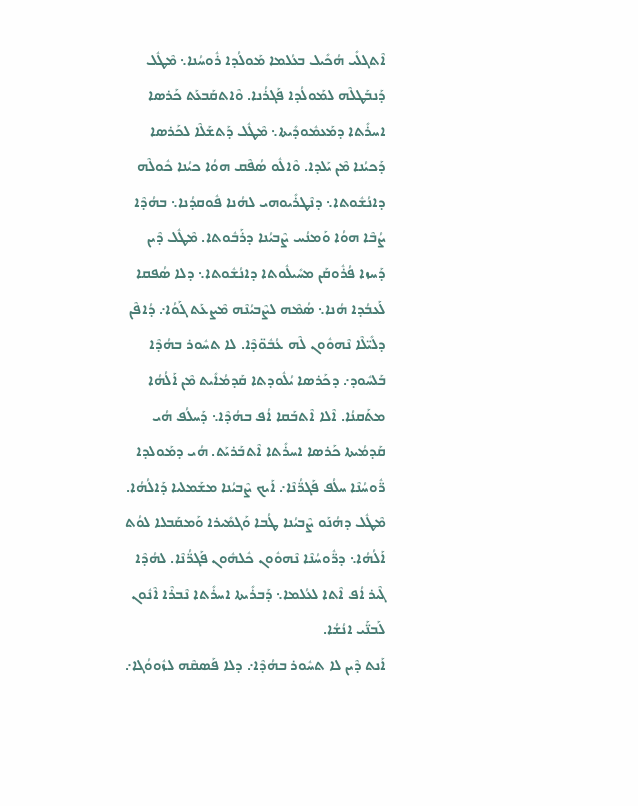ܐܶܬܓܠܺܝ ܗܳܟܺܝܠ ܒܥܳܠܡܐ ܡܰܘܠܳܕܐ ܪܽܘܚܳܢܐ܆ ܡܶܛܽܠ ܕܰܢܒܰܛܠܶܗ ܠܡܰܘܠܳܕܐ ܦܰܓܪܳܢܐ. ܘܶܐܬܩܰܒܥܰܬ ܟܰܪܣܐ ܐܚܪܺܬܐ ܕܡܰܥܡܽܘܕܺܝܬܐ܆ ܡܶܛܽܠ ܕܰܬܫܰܠܶܐ ܠܟܰܪܣܐ ܕܰܟܝܳܢܐ ܡܶܢ ܝܰܠܕܐ. ܘܶܐܠܽܘ ܣܳܦܶܩ ܗܘܳܐ ܟܝܳܢܐ ܟܽܘܠܶܗ ܕܐܢܳܫܽܘܬܐ܆ ܕܢܶܛܪܺܝܘܗܝ ܠܗܳܢܐ ܦܽܘܩܕܳܢܐ܆ ܒܗܳܕܶܐ ܨܳܒܶܐ ܗܘܳܐ ܘܰܡܢܳܚ ܨܶܒܝܳܢܐ ܕܪܰܒܽܘܬܐ. ܡܶܛܽܠ ܕܶܝܢ ܕܰܚܙܐ ܦܳܪܽܘܩܰܢ ܡܚܺܝܠܽܘܬܐ ܕܐܢܳܫܽܘܬܐ܆ ܕܠܐ ܣܳܦܩܐ ܠܰܥܒܳܕܐ ܗܳܢܐ܆ ܣܳܡܶܗ ܠܨܶܒܝܳܢܶܗ ܡܶܨܥܰܬ ܓܰܘܳܐ܇ ܕܳܐܦܶܢ ܕܠܺܝ̈ܠܶܐ ܢܶܗܘܽܘܢ ܠܶܗ ܥܳܒܽܘ̈ܕܶܐ. ܠܐ ܬܚܽܘܪ ܒܗܳܕܶܐ ܒܰܠܚܽܘܕ܇ ܕܟܰܪܣܐ ܝܳܠܽܘܕܬܐ ܩܰܕܡܳܐܺܝܬ ܡܶܢ ܐܰܠܳܗܳܐ ܡܬܰܩܢܳܐ. ܐܶܠܐ ܐܶܬܒܰܩܐ ܐܳܦ ܒܗܳܕܶܐ܆ ܕܰܚܠܳܦ ܗܳܝ ܩܰܕܡܳܝܬܐ ܟܰܪܣܐ ܐܚܪܺܬܐ ܐܶܬܒܰܪܝܰܬ. ܗܳܝ ܕܡܰܘܠܕܐ ܪ̈ܽܘܚܳܢܶܐ ܚܠܳܦ ܦܰܓܪ̈ܳܢܶܐ܇ ܐܰܝܟ ܨܶܒܝܳܢܐ ܡܫܰܡܠܝܐ ܕܰܐܠܳܗܳܐ. ܡܶܛܽܠ ܕܗܳܢܰܘ ܨܶܒܝܳܢܐ ܛܳܒܐ ܘܰܓܡܺܝܪܐ ܘܰܡܩܰܒܠܐ ܠܘܳܬ ܐܰܠܳܗܳܐ܆ ܕܪ̈ܽܘܚܳܢܶܐ ܢܶܗܘܽܘܢ ܟܽܠܗܽܘܢ ܦܰܓܪ̈ܳܢܶܐ. ܠܗܳܕܶܐ ܓܶܝܪ ܐܳܦ ܐܶܬܐ ܠܥܳܠܡܐ܆ ܕܰܒܪܺܝܬܐ ܐܚܪܺܬܐ ܢܶܒܪܶܐ ܐܶܢܽܘܢ ܠܰܒܢ̈ܰܝ ܐܢܳܫܳܐ.
ܐܰܢܬ ܕܶܝܢ ܠܐ ܬܚܽܘܪ ܒܗܳܕܶܐ܇ ܕܠܐ ܦܰܣܩܶܗ ܠܙܽܘܘܳܓܐ܇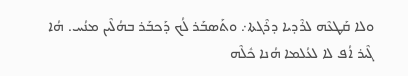ܘܠܐ ܩܰܛܥܶܗ ܠܪܶܕܝܐ ܕܪܶܓܬܐ܇ ܘܬܰܣܒܰܪ ܠܳܟ ܕܰܟܒܰܪ ܒܗܳܠܶܝܢ ܡܢܳܚ. ܗܳܐ ܓܶܝܪ ܐܳܦ ܠܐ ܠܥܳܠܡܐ ܗܳܢܐ ܟܽܠܶܗ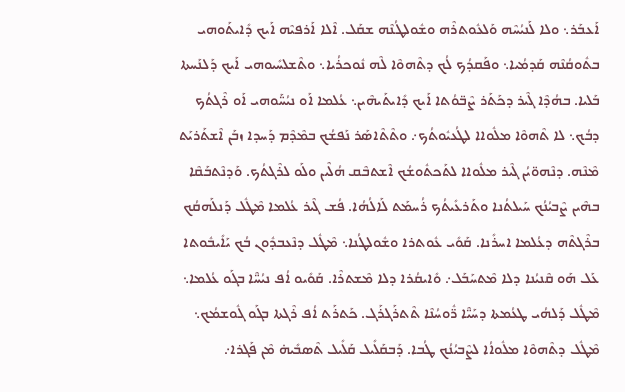ܐܰܥܒܰܪ܆ ܘܠܐ ܠܰܢܝܳܚܶܗ ܘܰܠܥܽܘܬܪܶܗ ܘܫܽܘܠܛܳܢܶܗ ܫܩܰܠ. ܐܶܠܐ ܐܰܪܦܝܶܗ ܐܰܝܟ ܕܺܐܝܬܰܘܗܝ ܒܬܽܘܩܳܢܶܗ ܩܰܕܡܳܝܐ܆ ܘܦܰܩܕܳܟ ܠܳܟ ܕܬܶܗܘܶܐ ܠܶܗ ܢܽܘܟܪܳܝܐ܆ ܘܬܶܫܠܚܺܝܘܗܝ ܐܰܝܟ ܕܰܠܢܰܚܬܐ ܒܰܠܝܐ. ܒܗܳܕܶܐ ܓܶܝܪ ܕܟܰܬܰܪ ܨܶܒ̈ܘܳܬܐ ܐܰܝܟ ܕܺܐܝܬܰܝܗܶܝܢ܆ ܥܳܠܡܐ ܐܰܘ ܢܝܳܚ̈ܰܘܗܝ ܐܰܘ ܪܶܓܬܳܟ ܕܒܳܟ܆ ܠܐ ܬܶܗܘܶܐ ܡܠܽܘܐܐ ܠܛܳܥܝܽܘܬܳܟ܇ ܘܬܶܬܶܐܣܰܪ ܢܰܦܫܳܟ ܒܡܶܕܶܡ ܕܰܚܕܐ ܙܒܰܢ ܐܶܫܬܰܪܝܰܬ ܡܶܢܶܗ. ܕܢܶܗܘ̈ܝܳܢ ܓܶܝܪ ܡܠܽܘܐܐ ܠܬܰܟܬܽܘܫܳܟ ܐܶܫܬܒܶܩ ܗܳܠܶܝܢ ܘܠܰܘ ܠܪܶܓܬܳܟ. ܘܰܕܢܶܬܒܰܩܶܐ ܒܗܶܝܢ ܨܶܒܝܳܢܳܟ ܚܰܝܠܬܳܢܐ ܘܬܰܪܥܺܝܬܳܟ ܪܳܚܡܰܬ ܠܰܐܠܳܗܳܐ. ܦܳܫ ܓܶܝܪ ܥܳܠܡܐ ܡܶܛܽܠ ܕܰܢܠܰܗܩܳܟ ܒܪܶܓܬܶܗ ܕܥܳܠܡܐ ܐܚܪܺܢܐ. ܩܰܘܺܝ ܥܽܘܬܪܐ ܘܫܽܘܠܛܳܢܐ܆ ܡܶܛܽܠ ܕܢܶܥܒܕܽܘܢ ܒܳܟ ܝܰܐܺܝܒܽܘܬܐ ܥܰܠ ܗܰܘ ܩܶܢܝܳܢܐ ܕܠܐ ܡܶܬܚܰܒܰܠ܇ ܘܺܐܝܩܳܪܐ ܕܠܐ ܡܶܫܬܪܶܐ. ܩܰܘܺܝܘ ܐܳܦ ܢܝܳܚ̈ܶܐ ܒܓܰܘ ܥܳܠܡܐ܆ ܡܶܛܽܠ ܕܰܠܗܳܝ ܛܥܳܡܬܐ ܕܚܰܝ̈ܶܐ ܪ̈ܽܘܚܳܢܶܐ ܬܶܬܪܰܓܪܰܓ. ܟܰܬܪܰܬ ܐܳܦ ܪܶܓܬܐ ܒܓܰܘ ܓܽܘܫܡܳܟ܆ ܡܶܛܽܠ ܕܬܶܗܘܶܐ ܡܠܽܘܐܳܐ ܠܨܶܒܝܳܢܳܟ ܛܳܒܐ. ܕܰܒܩܰܠܺܝܠ ܩܰܠܺܝܠ ܬܶܣܒܺܝܗ̇ ܡܶܢ ܦܰܓܪܐ܇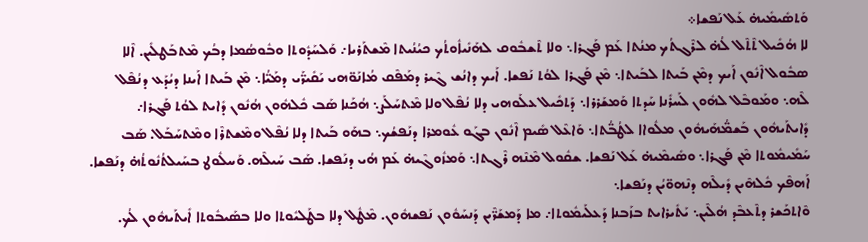ܘܰܬܣܺܝܡܺܝܗ̇ ܥܰܠ ܢܰܦܫܐ܀
ܠܐ ܗܳܟܺܝܠ ܬܶܬܶܠ ܠܳܗ̇ ܠܪܶܓܬܳܟ ܡܢܳܬܐ ܥܰܡ ܦܰܓܪܐ܆ ܘܠܐ ܬܶܫܒܽܘܩ ܠܗܰܢܺܝܐܽܘܬܳܟ ܟܝܳܢܳܝܬܐ ܡܶܫܬܰܪܝܐ܇ ܘܰܠܚܰܕܽܘܬܐ ܘܒܽܘܣܳܡܐ ܕܒܳܟ ܡܶܬܒܰܛܠܺܝܢ. ܐܶܠܐ ܣܒܽܘܠ ܐܶܢܽܘܢ ܐܰܝܟ ܕܡܶܢ ܒܰܝܬܐ ܠܒܰܝܬܐ܆ ܡܶܢ ܦܰܓܪܐ ܠܘܳܬ ܢܰܦܫܐ. ܐܰܝܟ ܕܐܢܳܫ ܓܶܝܪ ܕܡܰܦܶܩ ܡܳܐܢܰܘ̈ܗܝ ܝܰܩܺܝܖ̈ܰܝ ܕܡܰܝ̈ܳܐ܆ ܡܶܢ ܒܰܝܬܐ ܐܰܝܢܐ ܕܝܳܕܰܥ ܕܢܳܦܶܠ ܠܶܗ܆ ܘܡܰܘܒܶܠ ܠܗܽܘܢ ܠܰܚܪܺܢܐ ܚܰܕܬܐ ܘܰܡܫܰܪܪܐ܆ ܕܰܬܟܺܝܠ ܥܠܰܘܗܝ ܕܠܐ ܢܳܦܶܠ ܘܠܐ ܡܶܬܚܰܠܰܨ܆ ܗܳܟܰܢܐ ܣܰܒ ܟܽܠܗܽܘܢ ܗܳܢܽܘܢ ܕܺܐܝܬ ܠܘܳܬ ܦܰܓܪܐ܇ ܕܺܐܝܬܰܝܗܽܘܢ ܒܰܫܡ̈ܳܗܰܝܗܽܘܢ ܡܠܽܘܐܐ ܠܛܳܒ̈ܳܬܐ܆ ܘܰܐܥܶܠ ܣܺܝܡ ܐܶܢܽܘܢ ܒܓܰܘ ܥܽܘܡܪܐ ܕܢܰܦܫܳܟ܆ ܒܗܰܘ ܒܰܝܬܐ ܕܠܐ ܢܳܦܶܠ ܘܡܶܫܬܪܶܐ ܘܡܶܬܚܰܒܰܠ. ܣܰܒ ܚܰܡܺܝܡܽܘܬܐ ܡܶܢ ܦܰܓܪܐ܆ ܘܣܺܝܡܶܝܗ̇ ܥܰܠ ܢܰܦܫܐ. ܫܩܽܘܠ ܡܶܢܶܗ ܪܶܓܬܐ܆ ܘܰܡܙܽܘܓܶܝܗ̇ ܥܰܡ ܗܳܝ ܕܢܰܦܫܐ. ܣܰܒ ܚܰܝܠܶܗ. ܘܰܚܠܽܘܛ ܒܚܰܝܠܬܳܢܽܘܬܳܗ̇ ܕܢܰܦܫܐ. ܐܰܗܦܶܟ ܟܽܠܗܶܝܢ ܕܺܝܠܶܗ ܕܢܶܗܘ̈ܝܳܢ ܕܢܰܦܫܐ܆
ܘܶܐܬܟܰܫܪ ܕܬܶܥܒܶܕ ܗܳܠܶܝܢ܆ ܝܰܬܺܝܪܐܝܬ ܒܙܰܒܢܐ ܕܰܥܠܰܝܡܽܘܬܐ܇ ܡܐ ܕܰܡܫܰܪ̈ܶܝܢ ܕܰܢܚܰܘܽܘܢ ܢܰܦܫܗܽܘܢ. ܡܶܛܽܠ ܕܠܐ ܒܛܰܠܝܽܘܬܐ ܘܠܐ ܒܣܰܝܒܽܘܬܐ ܐܺܝܬܰܝܗܽܘܢ ܠܳܟ.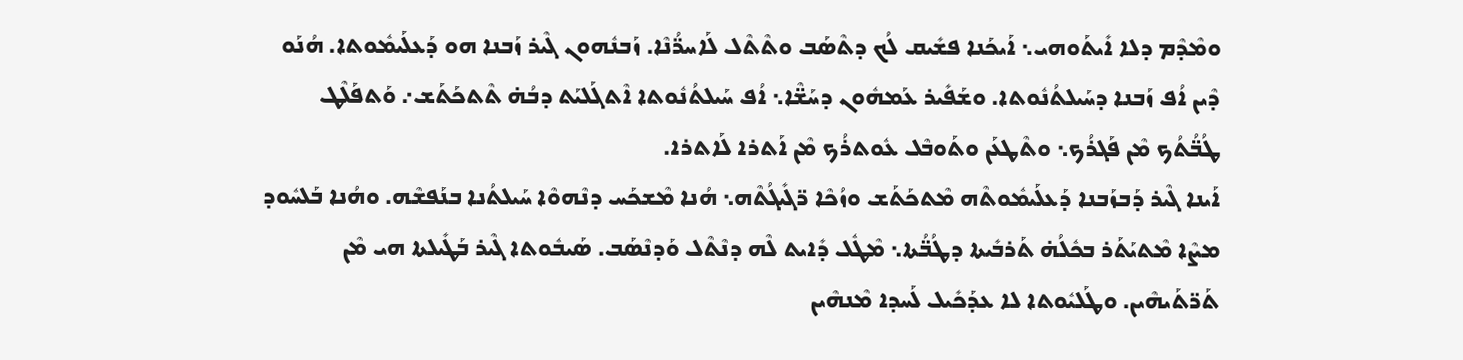ܘܡܶܕܶܡ ܕܠܐ ܐܺܝܬܰܘܗܝ܆ ܐܰܝܟܰܢܐ ܦܫܺܝܩ ܠܳܟ ܕܬܶܣܰܒ ܘܬܶܬܶܠ ܠܰܐܚܪ̈ܳܢܶܐ. ܙܰܒܢܽܗܘܢ ܓܶܝܪ ܙܰܒܢܐ ܗܘ ܕܰܥܠܰܝܡܽܘܬܐ. ܗܳܢܰܘ ܕܶܝܢ ܐܳܦ ܙܰܒܢܐ ܕܚܰܝܠܬܳܢܽܘܬܐ. ܘܫܰܦܺܝܪ ܥܰܡܗܽܘܢ ܕܚܰܫ̈ܶܐ܆ ܐܳܦ ܚܰܝܠܬܳܢܽܘܬܐ ܐܶܬܓܰܠܝܰܬ ܕܒܳܗ̇ ܬܶܬܟܰܬܰܫ܇ ܘܰܬܦܰܠܶܛ ܛܳܒ̈ܳܬܳܟ ܡܶܢ ܦܰܓܪܳܟ܆ ܘܬܶܛܥܰܢ ܘܬܰܘܒܶܠ ܥܽܘܬܪܳܟ ܡܶܢ ܐܰܬܪܐ ܠܰܐܬܪܐ.
ܐܰܝܢܐ ܓܶܝܪ ܕܰܒܙܰܒܢܐ ܕܰܥܠܰܝܡܽܘܬܶܗ ܡܶܬܟܰܬܰܫ ܘܙܳܟܶܐ ܪ̈ܓܺܝܓܳܬܶܗ܆ ܗܳܢܐ ܡܶܫܟܰܚ ܕܢܶܗܘܶܐ ܚܰܝܠܬܳܢܐ ܒܢܰܦܫܶܗ. ܘܗܳܢܐ ܒܰܠܚܽܘܕ ܡܨܶܐ ܡܶܬܝܰܬܰܪ ܒܟܽܠܳܗ̇ ܬܰܪܒܺܝܬܐ ܕܛܳܒ̈ܳܬܐ܆ ܡܶܛܽܠ ܕܺܐܝܬ ܠܶܗ ܕܢܶܬܶܠ ܘܰܕܢܶܣܰܒ. ܣܰܝܒܽܘܬܐ ܓܶܝܪ ܒܰܛܺܝܠܬܐ ܗܝ ܡܶܢ ܬܰܪ̈ܬܰܝܗܶܝܢ. ܘܛܰܠܝܽܘܬܐ ܠܐ ܥܕܰܟܺܝܠ ܠܰܚܕܐ ܡܶܢܗܶܝܢ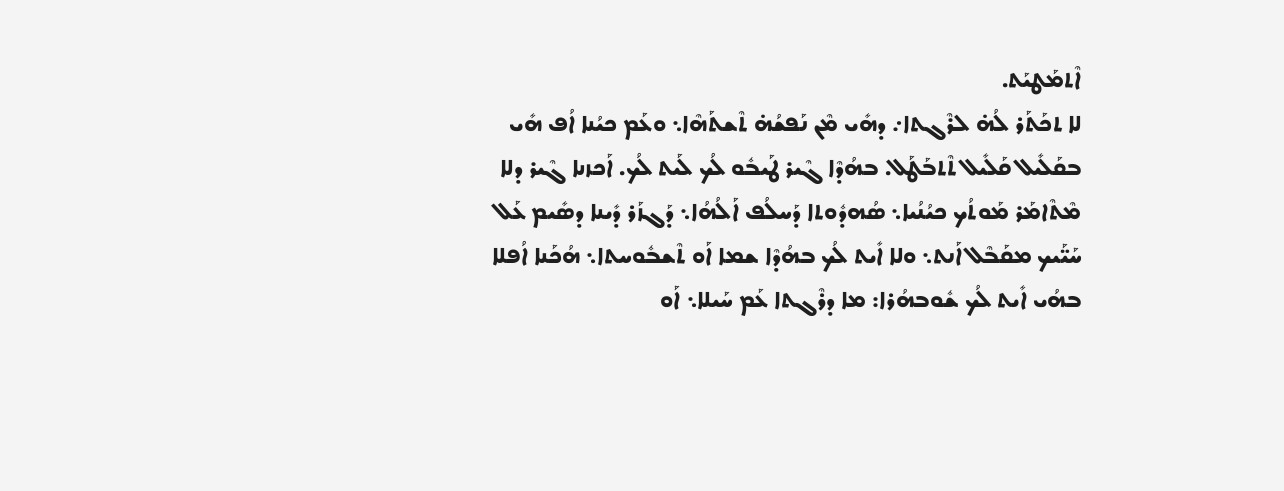ܐܶܬܡܰܛܝܰܬ.
ܠܐ ܬܟܰܬܰܪ ܠܳܗ̇ ܠܪܶܓܬܐ܇ ܕܗܺܝ ܡܶܢ ܢܰܦܫܳܗ̇ ܬܶܫܬܰܗܶܐ܆ ܘܥܰܡ ܟܝܳܢܐ ܐܳܦ ܗܺܝ ܒܩܰܠܺܝܠ ܩܰܠܺܝܠ ܬܶܬܒܰܛܰܠ. ܒܗܳܕܶܐ ܓܶܝܪ ܛܰܝܒܽܘ ܠܳܟ ܠܰܝܬ ܠܳܟ. ܐܰܟܙܢܐ ܓܶܝܪ ܕܠܐ ܡܶܬܶܐܡܰܪ ܡܰܘܬܳܟ ܟܝܳܢܳܝܐ܆ ܣܳܗܕܽܘܬܐ ܕܰܚܠܳܦ ܐܰܠܳܗܳܐ܆ ܕܰܓܙܰܪ ܕܺܝܢܐ ܕܣܺܝܡ ܥܰܠ ܚܰܝ̈ܰܝܟ ܡܩܰܒܶܠ ܐܰܢܬ܆ ܘܠܐ ܐܺܝܬ ܠܳܟ ܒܗܳܕܶܐ ܫܡܐ ܐܰܘ ܬܶܫܒܽܘܚܬܐ܆ ܗܳܟܰܢܐ ܐܳܦܠܐ ܒܗܳܝ ܐܺܝܬ ܠܳܟ ܫܽܘܒܗܳܪܐ: ܡܐ ܕܪܶܓܬܐ ܥܰܡ ܚܰܝܠܐ܆ ܐܰܘ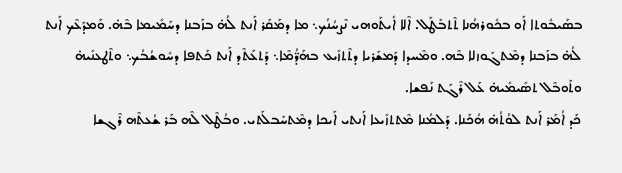ܒܣܰܝܒܽܘܬܐ ܐܰܘ ܒܟܽܘܪܗܳܢܐ ܬܶܬܒܰܛܰܠ. ܐܶܠܐ ܐܺܝܬܰܘܗܝ ܢܶܨܚܳܢܳܟ܆ ܡܐ ܕܡܰܩܰܪ ܐܰܢܬ ܠܳܗ̇ ܒܙܰܒܢܐ ܕܚܰܡܺܝܡܐ ܒܶܗ̇. ܘܰܡܕܰܥܶܟ ܐܰܢܬ ܠܳܗ̇ ܒܙܰܒܢܐ ܕܡܶܬܓܰܘܙܠܐ ܒܶܗ. ܘܡܶܚܕܐ ܕܰܡܫܰܪܝܐ ܕܬܶܬܙܺܝܥ ܒܗܰܕ̈ܳܡܶܐ܆ ܕܰܬܥܰܬܶܕ ܐܰܢܬ ܟܰܬܦܐ ܕܚܽܘܫܳܒܳܟ܆ ܘܬܶܛܥܢܺܝܗ̇ ܘܬܰܘܒܶܠ ܬܣܺܝܡܺܝܗ̇ ܥܰܠ ܪܶܓܰܬ ܢܰܦܫܐ.
ܟܰܕ ܐܳܡܰܪ ܐܰܢܬ ܠܘܳܬܳܗ̇ ܗܳܟܰܢܐ. ܕܰܠܡܳܢܐ ܡܶܬܬܙܺܝܥܐ ܐܰܢܬܝ ܐܰܝܟܐ ܕܡܶܬܚܰܒܠܰܬܝ. ܘܒܳܛܶܠ ܠܶܗ ܒܰܪ ܫܳܥܬܶܗ ܪܶܓܫܐ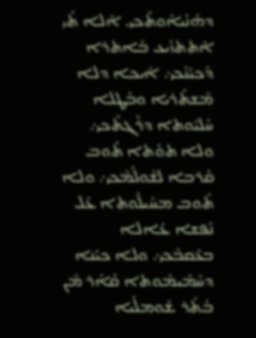ܕܗܰܢܺܝܐܽܘܬܶܟܝ. ܐܶܠܐ ܬܳܝ ܐܶܬܬܙܺܝܥ ܒܰܐܬܪܐ ܕܰܟܝܳܢܶܟܝ܇ ܐܰܝܟܐ ܕܠܐ ܡܶܫܬܰܪܝܐ ܘܒܳܛܠܐ ܚܰܠܝܽܘܬܐ ܕܪܶܓܬܶܟܝ܇ ܘܠܐ ܬܘܳܬܐ ܬܽܘܒ ܩܳܪܒܐ ܠܫܽܘܠܳܡܶܟܝ܇ ܘܠܐ ܬܽܘܒ ܡܚܺܝܠܽܘܬܐ ܥܰܠ ܢܰܦܫܐ ܥܳܐܠܐ ܒܥܶܩܒܶܟܝ܇ ܘܠܐ ܟܝܳܢܐ ܕܚܰܡܺܝܡܽܘܬܐ ܩܳܐܰܪ ܡܶܢ ܒܳܬܰܪ ܫܽܘܡܠܳܝܐ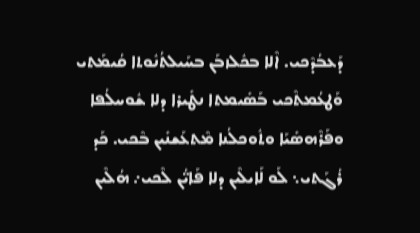ܕܰܥܒܳܕܶܟܝ. ܐܶܠܐ ܒܟܽܠܙܒܰܢ ܒܚܰܝܠܬܳܢܽܘܬܐ ܩܳܝܡܰܬܝ ܘܰܛܥܳܡܬܶܟܝ ܒܰܣܺܝܡܬܐ ܢܛܺܝܪܐ ܕܠܐ ܫܽܘܚܠܳܦܐ ܘܦܰܪܶܗܣܺܝܰܐ ܘܬܽܘܟܠܳܢܐ ܡܶܬܥܰܫܢܺܝܢ ܒܶܟܝ. ܟܰܕ ܪܳܓܰܬܝ܆ ܠܰܘ ܠܰܐܝܠܶܝܢ ܕܠܐ ܦܰܐܝ̈ܳܢ ܠܶܟܝ܇ ܗܳܠܶܝܢ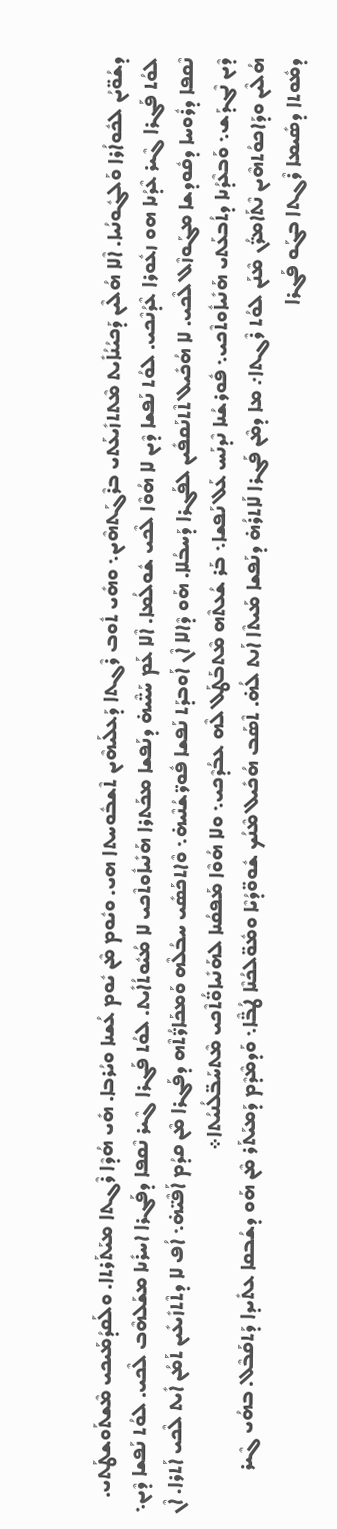ܕܫܳܘ̈ܝܳܢ ܠܟܽܘܐܳܪܐ ܘܰܠܓܽܘܢܳܝܐ. ܐܶܠܐ ܗܳܠܶܝܢ ܕܰܟܝܳܢܳܐܺܝܬ ܡܶܬܬܙܺܝܥܰܬܝ ܒܪܶܓܰܬܗܶܝܢ܆ ܘܗܺܝ ܬܽܘܒ ܪܶܓܬܐ ܕܰܥܠܰܝܗܶܝܢ ܬܶܫܒܽܘܚܬܐ ܗܝ. ܘܝܽܘܡ ܡܶܢ ܝܽܘܡ ܥܳܫܢܐ ܘܝܳܪܒܐ. ܗܺܝ ܗܳܕܶܐ ܪܶܓܬܐ ܡܝܰܬܰܪܬܐ. ܘܠܰܩܕܳܡܰܝܟܝ ܡܶܫܬܰܘܫܛܰܬܝ. ܠܘܳܬ ܦܰܓܪܐ ܓܶܝܪ ܥܶܕܳܢܐ ܗܘ ܙܥܽܘܪܐ ܥܶܕܳܢܶܟܝ. ܠܘܳܬ ܢܰܦܫܐ ܕܶܝܢ ܠܐ ܗܳܘܶܐ ܠܶܟܝ ܫܽܘܠܳܡܐ. ܐܶܠܐ ܥܰܡ ܚܰܝ̈ܶܝܗ̇ ܕܢܰܦܫܐ ܡܟܰܬܪܐ ܗܰܢܺܝܐܽܘܬܶܟܝ ܠܐ ܡܳܝܽܘܬܳܐܺܝܬ. ܠܘܳܬ ܦܰܓܪܐ ܓܶܝܪ ܢܶܩܦܐ ܕܦܰܓܪܐ ܐܚܪܺܢܐ ܡܫܰܠܗܶܒ ܠܶܟܝ. ܠܘܳܬ ܢܰܦܫܐ ܕܶܝܢ܆ ܢܶܩܦܐ ܕܪܽܘܚܐ ܕܩܽܘܕܫܐ ܡܓܰܘܙܶܠ ܠܶܟܝ. ܠܐ ܗܳܟܺܝܠ ܬܶܬܢܰܩܦܺܝܢ ܠܦܰܓܪܐ ܕܰܚܒܳܠܐ. ܗܰܘ ܕܶܐܠܐ ܐܶܢ ܐܰܘܒܕܰܬ ܢܰܦܫܐ ܦܽܘܪ̈ܫܳܢܶܝܗ̇܆ ܘܶܐܬܟܰܣܺܝ ܚܒܳܠܶܗ ܘܰܡܟܰܐܪ̈ܳܬܶܗ ܕܦܰܓܪܐ ܡܶܢ ܩܕܳܡ ܐܰܦܶܝ̈ܗ̇܆ ܐܳܦ ܠܐ ܕܬܶܬܙܺܝܥܺܝܢ ܬܰܡܳܢ ܐܺܝܬ ܠܶܟܝ ܐܰܬܪܐ. ܐܶܢ ܕܶܝܢ ܢܶܓܕܰܫ܆ ܘܰܒܥܶܕܳܢܐ ܕܬܳܒܥܰܬܝ ܗܰܢܺܝܐܽܘܬܶܟܝ܆ ܦܽܘܪܫܳܢܐ ܢܶܕܢܰܚ ܥܰܠ ܢܰܦܫܐ܆ ܒܰܪ ܫܳܥܬܶܗ ܡܶܬܒܰܛܰܠ ܠܶܗ ܥܒܳܕܶܟܝ܆ ܘܠܐ ܗܳܘܶܐ ܡܰܦܩܳܢܐ ܠܗܰܢܺܝܐܘ̈ܳܬܶܟܝ ܡܶܬܚܰܒ̈ܠܳܢܝܳܬܐ܀
ܗܳܠܶܝܢ ܘܕܰܐܟܘܳܬܗܶܝܢ ܢܶܬܰܐܡܖ̈ܳܢ ܡܶܢܰܢ ܠܘܳܬ ܪܶܓܬܐ܇ ܡܐ ܕܡܶܢ ܦܰܓܪܐ ܠܰܐܬܪܳܗ̇ ܕܢܰܦܫܐ ܡܰܝܬܶܐ ܐܰܢܬ ܠܳܗ̇. ܬܶܣܰܒ ܗܳܟܺܝܠ ܡܶܢܳܟ ܫܽܘܘ̈ܕܳܝܶܐ ܘܡܽܘ̈ܠܟܳܢܶܐ ܛܳܒ̈ܶܐ܆ ܘܰܕܡܶܕܶܡ ܕܰܡܝܰܬܰܪ ܡܶܢ ܗܰܘ ܕܫܳܒܩܐ ܥܬܺܝܕܐ ܕܰܬܩܰܒܶܠ. ܒܗܳܝ ܓܶܝܪ ܕܡܽܘܬܐ ܕܣܺܝܡܐ ܪܶܓܬܐ ܒܓܰܘ ܦܰܓܪܐ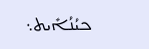ܟܝܳܢܳܐܺܝܬ܆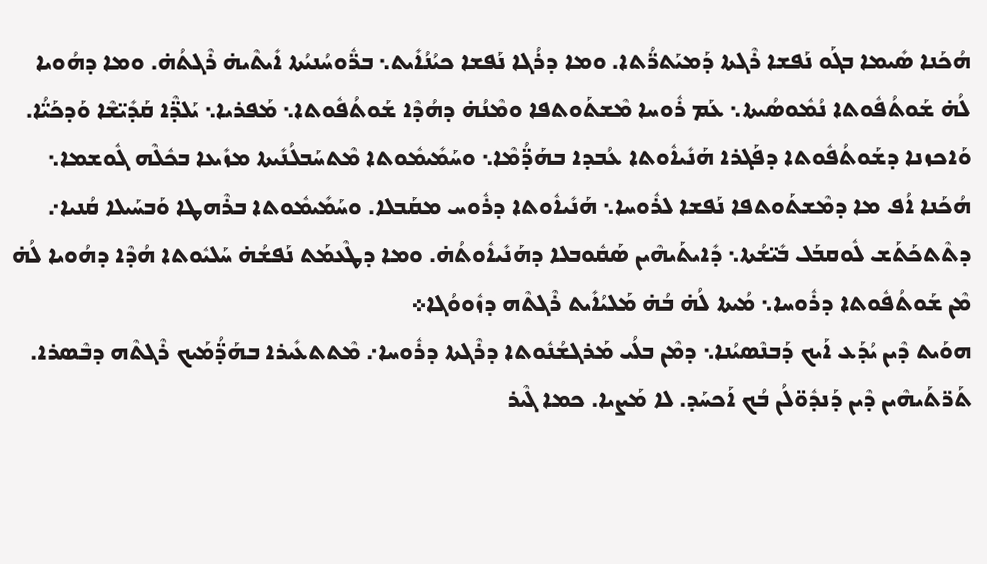ܗܳܟܰܢܐ ܣܺܝܡܐ ܒܓܰܘ ܢܰܦܫܐ ܪܶܓܬܐ ܕܰܡܝܰܬܪ̈ܳܬܐ. ܘܡܐ ܕܪܳܓܐ ܢܰܦܫܐ ܟܝܳܢܳܐܺܝܬ܆ ܒܪ̈ܽܘܚܳܢܝܳܬܐ ܐܺܝܬܶܝܗ̇ ܪܶܓܬܳܗ̇. ܘܡܐ ܕܗܳܘܝܐ ܠܳܗ̇ ܫܰܘܬܳܦܽܘܬܐ ܢܳܡܽܘܣܳܝܬܐ܆ ܥܰܡ ܪܽܘܚܐ ܡܶܫܬܰܘܬܦܐ ܘܡܶܢܳܗ̇ ܕܗܳܕܶܐ ܫܰܘܬܳܦܽܘܬܐ܆ ܡܰܦܪܝܐ܆ ܝܰܠܕ̈ܶܐ ܩܰܕܺܝ̈ܫܶܐ ܘܰܕܟܰܝ̈ܳܐ. ܘܰܐܟܙܢܐ ܕܫܰܘܬܳܦܽܘܬܐ ܕܦܰܓܪܐ ܗܰܢܺܝܐܽܘܬܐ ܥܳܒܕܐ ܒܗܰܕ̈ܳܡܶܐ܆ ܘܚܰܡܺܝܡܽܘܬܐ ܡܶܬܚܰܒܠܳܢܺܝܬܐ ܡܙܺܝܥܐ ܒܟܽܠܶܗ ܓܽܘܫܡܐ܆ ܗܳܟܰܢܐ ܐܳܦ ܡܐ ܕܡܶܫܬܰܘܬܦܐ ܢܰܦܫܐ ܠܪܽܘܚܐ܆ ܗܰܢܺܝܐܽܘܬܐ ܕܪܽܘܚ ܡܩܰܒܠܐ. ܘܚܰܡܺܝܡܽܘܬܐ ܒܪܶܗܛܐ ܘܰܒܚܰܝܠܐ ܩܳܢܝܐ܇ ܕܬܶܬܟܰܬܰܫ ܠܽܘܩܒܰܠ ܒܺܝ̈ܫܳܬܐ܆ ܕܺܐܝܬܰܝܗܶܝܢ ܣܰܩܽܘܒܠܐ ܕܗܰܢܺܝܐܽܘܬܳܗ̇. ܘܡܐ ܕܛܶܥܡܰܬ ܢܰܦܫܳܗ̇ ܚܰܠܝܽܘܬܐ ܗܳܕܶܐ ܕܗܳܘܝܐ ܠܳܗ̇ ܡܶܢ ܫܰܘܬܳܦܽܘܬܐ ܕܪܽܘܚܐ܆ ܡܳܝܬܐ ܠܳܗ̇ ܒܳܗ̇ ܡܰܠܝܳܐܺܝܬ ܪܶܓܬܶܗ ܕܙܽܘܘܳܓܐ܀
ܗܘܰܝܬ ܕܶܝܢ ܝܳܕܰܥ ܐܰܝܟ ܕܰܒܢܶܣܝܳܢܐ܆ ܕܡܶܢ ܒܠܳܝ ܡܰܪܓܫܳܢܽܘܬܐ ܕܪܶܓܬܐ ܕܪܽܘܚܐ܇ ܡܶܬܬܥܺܝܪܐ ܒܗܰܕ̈ܳܡܰܝܟ ܪܶܓܬܶܗ ܕܒܶܣܪܐ. ܬܰܪ̈ܬܰܝܗܶܝܢ ܕܶܝܢ ܕܰܢܕܽܘ̈ܠܳܢ ܒܳܟ ܐܰܟܚܰܕ. ܠܐ ܡܰܨܝܐ. ܟܡܐ ܓܶܝܪ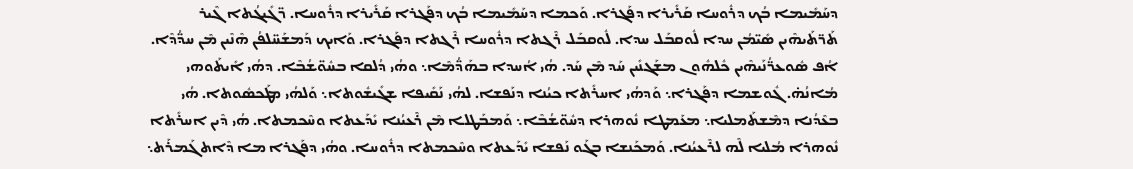ܕܚܰܡܺܝܡܐ ܒܳܟ ܕܪܽܘܚܐ ܩܰܪܺܝܪܐ ܕܦܰܓܪܐ. ܘܰܟܡܐ ܕܚܰܡܺܝܡܐ ܒܳܟ ܕܦܰܓܪܐ ܩܰܪܺܝܪܐ ܕܪܽܘܚܐ. ܖ̈ܓܺܝܓܳܬܐ ܓܶܝܪ ܬܰܪ̈ܬܰܝܗܶܝܢ ܣܺܝ̈ܡܳܢ ܚܕܐ ܠܽܘܩܒܰܠ ܚܕܐ. ܠܽܘܩܒܰܠ ܪܶܓܬܐ ܕܪܽܘܚܐ ܪܶܓܬܐ ܕܦܰܓܪܐ. ܘܰܐܝܟ ܕܰܡܫܰܚ̈ܠܦܳܢ ܗܶܢܶܝܢ ܡܶܢ ܚܕ̈ܳܕܶܐ. ܐܳܦ ܣܽܘܥܪ̈ܳܢܰܝܗܶܝܢ ܟܽܠܗܽܘܢ ܡܫܰܓܢܺܝܢ ܚܰܕ ܡܶܢ ܚܰܕ. ܗܳܝ ܐܳܚܕܐ ܒܗܰܕ̈ܳܡܶܐ܆ ܘܗܳܝ ܕܳܠܩܐ ܒܚܽܘ̈ܫܳܒܶܐ. ܕܗܳܝ ܐܺܝܬܰܘܗܝ ܡܳܐܢܳܗ̇. ܓܽܘܫܡܐ ܕܦܰܓܪܐ܆ ܘܰܕܗܳܝ ܐܚܪܺܬܐ ܟܝܳܢܐ ܕܢܰܦܫܐ. ܠܗܳܝ ܢܰܩܺܝܦܐ ܫܓܺܝܫܽܘܬܐ܆ ܘܰܠܗܳܝ ܡܛܰܟܣܽܘܬܐ. ܗܳܝ ܒܥܶܕܳܢܐ ܕܡܶܫܬܰܡܠܝܐ܆ ܡܥܰܡܛܐ ܢܽܘܗܪܐ ܕܚܽܘ̈ܫܳܒܶܐ܆ ܘܰܡܒܰܛܠܐ ܡܶܢ ܪܶܥܝܳܢܐ ܝܺܕܰܥܬܐ ܘܚܶܟܡܬܐ. ܗܳܝ ܕܶܝܢ ܐܚܪܺܬܐ ܢܽܘܗܪܐ ܡܳܠܝܐ ܠܶܗ ܠܪܶܥܝܳܢܐ. ܘܰܡܟܰܢܫܐ ܒܓܰܘ ܢܰܦܫܐ ܝܺܕܰܥܬܐ ܘܚܶܟܡܬܐ ܕܪܽܘܚܐ. ܘܗܳܝ ܕܦܰܓܪܐ ܡܐ ܕܶܐܬܓܰܡܪܰܬ܆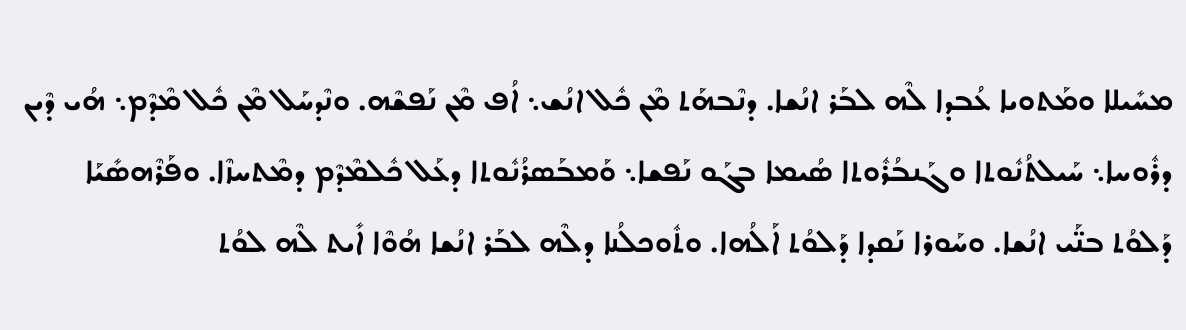ܡܚܺܝܠܐ ܘܡܰܬܘܝܐ ܥܳܒܕܐ ܠܶܗ ܠܒܰܪ ܐܢܳܫܐ. ܕܢܶܒܗܰܬ ܡܶܢ ܟܽܠ ܐܢܳܫ܆ ܐܳܦ ܡܶܢ ܢܰܦܫܶܗ. ܘܢܶܕܚܰܠ ܡܶܢ ܟܽܠ ܡܶܕܶܡ܆ ܗܳܝ ܕܶܝܢ ܕܪܽܘܚܐ܆ ܚܰܝܠܬܳܢܽܘܬܐ ܘܓܰܢܒܳܪܽܘܬܐ ܣܳܝܡܐ ܒܓܰܘ ܢܰܦܫܐ܆ ܘܰܡܒܰܣܪܳܢܽܘܬܐ ܕܥܰܠ ܟܽܠܡܶܕܶܡ ܕܡܶܬܚܙܶܐ. ܘܦܰܪܶܗܣܺܝܰܐ ܕܰܠܘܳܬ ܒܢ̈ܰܝ ܐܢܳܫܐ. ܘܚܰܘܪܐ ܢܰܩܕܐ ܕܰܠܘܳܬ ܐܰܠܳܗܐ. ܘܬܽܘܟܠܳܢܐ ܕܠܶܗ ܠܒܰܪ ܐܢܳܫܐ ܗܳܘܶܐ ܐܺܝܬ ܠܶܗ ܠܘܳܬ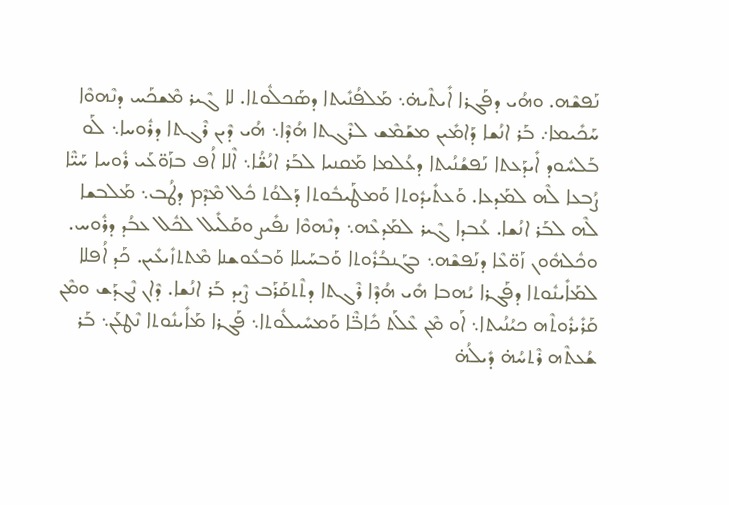ܢܰܦܫܶܗ. ܘܗܳܝ ܕܦܰܓܪܐ ܐܺܝܬܶܝܗ̇܆ ܡܰܠܦܳܢܺܝܬܐ ܕܣܰܟܠܽܘܬܐ. ܠܐ ܓܶܝܪ ܡܶܫܟܰܚ ܕܢܶܗܘܶܐ ܚܰܟܺܝܡܐ܇ ܒܰܪ ܐܢܳܫܐ ܕܰܐܡܺܝܢ ܡܫܰܡܶܫ ܠܪܶܓܬܐ ܗܳܕܶܐ܆ ܗܳܝ ܕܶܝܢ ܪܶܓܬܐ ܕܪܽܘܚܐ܆ ܠܰܘ ܒܰܠܚܽܘܕ ܐܺܝܕܰܥܬܐ ܢܰܦܫܳܢܳܝܬܐ ܕܥܳܠܡܐ ܡܰܩܢܝܐ ܠܒܰܪ ܐܢܳܫ̈ܳܐ܆ ܐܶܠܐ ܐܳܦ ܒܙܰܘ̈ܥܰܝ ܪܽܘܚܐ ܚܰܝ̈ܶܐ ܨܳܒܥܐ ܠܶܗ ܠܡܰܕܥܐ. ܘܰܥܬܺܝܕܽܘܬܐ ܘܰܡܛܰܝܒܽܘܬܐ ܕܰܠܘܳܬ ܟܽܠ ܡܶܕܶܡ ܕܛܳܒ܆ ܡܰܠܒܫܐ ܠܶܗ ܠܒܰܪ ܐܢܳܫܐ. ܥܳܒܕܐ ܓܶܝܪ ܠܡܰܕܥܶܗ܆ ܕܢܶܗܘܶܐ ܢܦܺܝܨ ܘܩܰܠܺܝܠ ܠܟܽܠ ܥܒܳܕ ܕܪܽܘܚ. ܘܟܽܠܗܽܘܢ ܙܰܘ̈ܥܶܐ ܕܢܰܦܫܶܗ܆ ܒܓܰܢܒܳܪܽܘܬܐ ܘܰܒܚܰܝܠܐ ܘܰܒܥܽܘܫܢܐ ܡܶܬܬܙܺܝܥܺܝܢ. ܟܰܕ ܐܳܦܠܐ ܠܡܰܐܺܝܢܽܘܬܐ ܕܦܰܓܪܐ ܝܳܗܒܐ ܗܺܝ ܗܳܕܶܐ ܪܶܓܬܐ ܕܬܶܬܩܰܪܰܒ ܨܶܝܕ ܒܰܪ ܐܢܳܫܐ. ܕܶܐܢ ܢܶܓܕܰܫ ܘܡܶܢ ܩܰܪܺܝܪܽܘܬܶܗ ܟܝܳܢܳܝܬܐ܆ ܐܰܘ ܡܶܢ ܥܶܠܰܬ ܟܺܐܒ̈ܶܐ ܘܰܡܚܺܝܠܽܘܬܐ܆ ܦܰܓܪܐ ܡܰܐܺܝܢܽܘܬܐ ܢܶܛܥܰܢ܆ ܒܰܪ ܫܳܥܬܶܗ ܪܶܬܚܳܗ̇ ܕܺܝܠܳܗ̇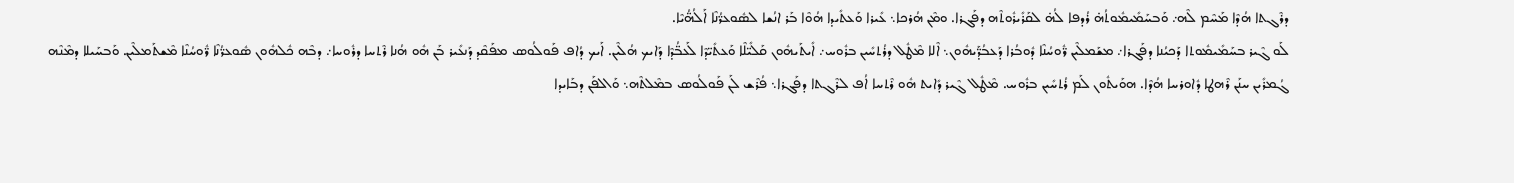ܕܪܶܓܬܐ ܗܳܕܶܐ ܡܰܚܶܡ ܠܶܗ܇ ܘܰܒܚܰܡܺܝܡܽܘܬܳܗ̇ ܪܳܕܦܐ ܠܳܗ̇ ܠܩܰܪܺܝܪܽܘܬܶܗ ܕܦܰܓܪܐ. ܘܡܶܢ ܗܳܪܟܐ܆ ܥܺܝܪܐ ܘܰܥܬܺܝܕܐ ܗܳܘܶܐ ܒܰܪ ܐܢܳܫܐ ܠܣܽܘܥܪ̈ܳܢܶܐ ܐܰܠܳܗ̈ܳܝܶܐ.
ܠܰܘ ܓܶܝܪ ܒܚܰܡܺܝܡܽܘܬܐ ܕܰܟܝܳܢܐ ܕܦܰܓܪܐ܇ ܡܫܰܡܠܶܝܢ ܪ̈ܽܘܚܳܢܶܐ ܕܽܘܒܳܪܐ ܕܰܥܒܳܕ̈ܰܝܗܽܘܢ܆ ܐܶܠܐ ܡܶܛܽܠ ܕܪܳܬܚܺܝܢ ܒܪܽܘܚ܇ ܐܺܝܬܰܝܗܽܘܢ ܩܰܠܺܝ̈ܠܶܐ ܘܰܥܬܺܝ̈ܕܶܐ ܠܰܥܒ̈ܳܕܶܐ ܕܰܐܝܟ ܗܳܠܶܝܢ. ܐܰܝܟ ܕܳܐܦ ܦܰܘܠܳܘܣ ܡܦܰܩܶܕ ܕܰܢܥܺܝܪ ܒܰܢ ܗܽܘ ܗܳܢܐ ܪܶܬܚܐ ܕܪܽܘܚܐ܇ ܕܒܶܗ ܟܽܠܗܽܘܢ ܣܽܘܥܪ̈ܳܢܶܐ ܪ̈ܽܘܚܳܢܶܐ ܡܶܫܬܰܡܠܶܝܢ. ܘܰܒܚܰܝܠܐ ܕܡܶܢܶܗ ܓܳܡܪܺܝܢ ܚܢܰܢ ܪܶܗܛܐ ܕܽܐܘܪܚܐ ܗܳܕܶܐ. ܗܘܰܝܬܽܘܢ ܠܰܡ ܪܳܬܚܺܝܢ ܒܪܽܘܚ. ܡܶܛܽܠ ܓܶܝܪ ܕܺܐܝܬ ܗܽܘ ܪܶܬܚܐ ܐܳܦ ܠܪܶܓܬܐ ܕܦܰܓܪܐ܆ ܦܳܪܶܫ ܠܰܢ ܦܰܘܠܳܘܣ ܒܡܶܠܬܶܗ܆ ܘܰܐܠܦܰܢ ܕܒܰܐܝܕܐ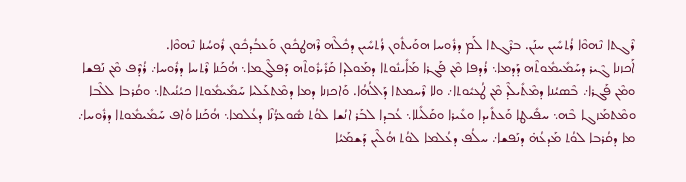ܪܶܓܬܐ ܢܶܗܘܶܐ ܪܳܬܚܺܝܢ ܚܢܰܢ. ܒܪܶܓܬܐ ܠܰܡ ܕܪܽܘܚܐ ܗܘܰܝܬܽܘܢ ܪܳܬܚܺܝܢ ܕܟܽܠܶܗ ܪܶܗܛܟܽܘܢ ܘܰܥܒܳܕܟܽܘܢ ܪܽܘܚܳܢܐ ܢܶܗܘܶܐ.
ܐܰܟܙܢܐ ܓܶܝܪ ܕܚܰܡܺܝܡܽܘܬܶܗ ܕܰܕܡܐ܆ ܪܳܕܦܐ ܡܶܢ ܦܰܓܪܐ ܡܰܐܺܝܢܽܘܬܐ ܕܡܰܘܠܕܐ ܩܰܪܺܝܪܽܘܬܶܗ ܕܰܦܠܶܓܡܐ܆ ܗܳܟܰܢܐ ܪܶܬܚܐ ܕܪܽܘܚܐ܇ ܪܳܕܶܦ ܡܶܢ ܢܰܦܫܐ ܘܡܶܢ ܦܰܓܪܐ܇ ܒܶܣܝܳܢܐ ܕܡܶܬܺܝܠܶܕ ܡܶܢ ܛܳܥܝܽܘܬܐ܇ ܘܠܐ ܪܶܚܡܬܐ ܕܰܐܠܳܗܳܐ. ܘܰܐܟܙܢܐ ܕܡܐ ܕܡܶܬܥܰܠܝܐ ܚܰܡܺܝܡܽܘܬܐ ܟܝܳܢܳܝܬܐ܆ ܘܩܳܪܒܐ ܠܠܶܒܐ ܘܡܶܬܡܰܙܓܐ ܒܶܗ܆ ܚܦܺܝܛܐ ܘܰܥܬܺܝܕܐ ܘܥܺܝܪܐ ܘܩܰܠܺܝܠܐ܆ ܥܳܒܕܐ ܠܒܰܪ ܐܢܳܫܐ ܠܘܳܬ ܣܽܘܥܪ̈ܳܢܶܐ ܕܥܳܠܡܐ܆ ܗܳܟܰܢܐ ܘܳܐܦ ܚܰܡܺܝܡܽܘܬܐ ܕܪܽܘܚܐ܇ ܡܐ ܕܩܳܪܒܐ ܠܘܳܬ ܡܰܕܥܳܗ̇ ܕܢܰܦܫܐ܇ ܚܠܳܦ ܕܥܳܠܡܐ ܠܘܳܬ ܗܳܠܶܝܢ ܕܰܫܡܰܝܳܐ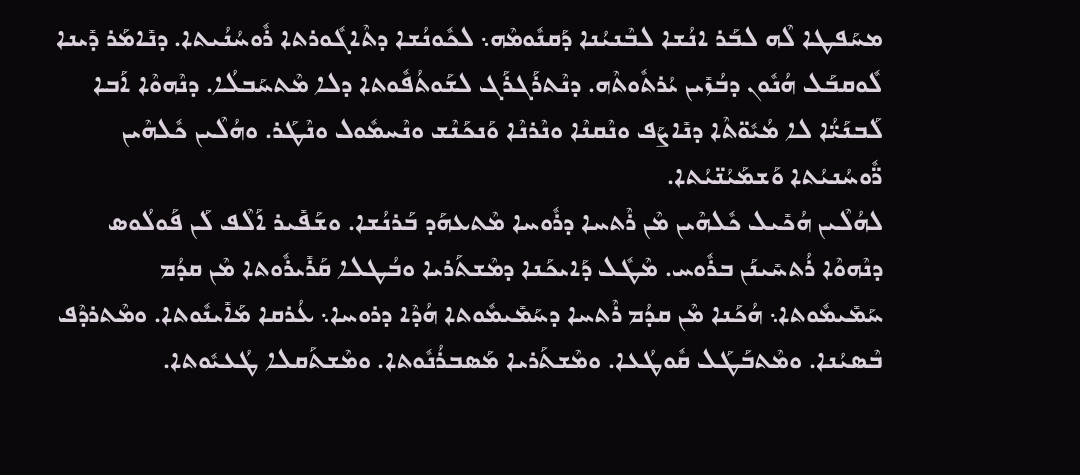ܡܚܰܦܛܐ ܠܶܗ ܠܒܰܪ ܐܢܳܫܐ ܠܒܶܢܝܳܢܐ ܕܰܩܢܽܘܡܶܗ܆ ܠܟܽܘܢܳܫܐ ܕܬܶܐܓܽܘܪܬܐ ܪܽܘܚܳܢܳܝܬܐ. ܕܢܺܐܡܰܪ ܕܺܝܢܐ ܠܽܘܩܒܰܠ ܗܳܢܽܘܢ ܕܒܳܙܺܝܢ ܝܳܪܬܽܘܬܶܗ. ܕܢܶܬܪܰܓܪܰܓ ܠܫܰܘܬܳܦܽܘܬܐ ܕܠܐ ܡܶܬܚܰܒܠܳܐ. ܕܢܶܗܘܶܐ ܐܰܒܐ ܠܰܒܢܰܝ̈ܳܐ ܠܐ ܡܳܝܽܘ̈ܬܶܐ ܕܢܺܐܨܰܦ ܘܢܶܩܢܶܐ ܘܢܶܪܢܶܐ ܘܰܢܟܰܢܶܫ ܘܢܶܚܡܽܘܠ ܘܢܶܛܰܪ. ܘܗܳܠܶܝܢ ܟܽܠܗܶܝܢ ܪ̈ܽܘܚܳܢܝܳܬܐ ܘܰܫܡܰܝܳܢ̈ܝܳܬܐ.
ܠܗܳܠܶܝܢ ܗܳܟܺܝܠ ܟܽܠܗܶܝܢ ܡܶܢ ܪܶܬܚܐ ܕܪܽܘܚܐ ܡܶܬܥܗܰܕ ܒܰܪܢܳܫܐ. ܘܫܰܦܺܝܪ ܐܰܠܶܦ ܠܰܢ ܦܰܘܠܳܘܣ ܕܢܶܗܘܶܐ ܪܳܬܚܺܝܢܰܢ ܒܪܽܘܚ. ܡܶܛܽܠ ܕܰܐܝܟܰܢܐ ܕܡܶܫܬܰܪܝܐ ܘܒܳܛܠܐ ܩܰܪܺܝܪܽܘܬܐ ܡܶܢ ܩܕܳܡ ܚܰܡܺܝܡܽܘܬܐ܆ ܗܳܟܰܢܐ ܡܶܢ ܩܕܳܡ ܪܶܬܚܐ ܕܚܰܡܺܝܡܽܘܬܐ ܗܳܕܶܐ ܕܪܘܚܐ܆ ܥܳܪܩܐ ܡܰܐܺܝܢܽܘܬܐ. ܘܡܶܬܪܕܶܦ ܒܶܣܝܳܢܐ. ܘܡܶܬܒܰܛܰܠ ܩܽܘܛܳܥܐ. ܘܡܶܫܬܰܪܝܐ ܡܰܣܒܪܳܢܽܘܬܐ. ܘܡܶܫܬܰܩܠܐ ܛܳܥܝܽܘܬܐ.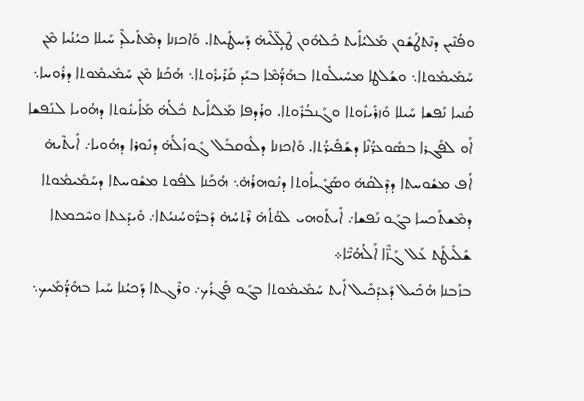ܘܦܳܢܶܝܢ ܕܢܶܬܛܰܫܽܘܢ ܡܰܠܝܳܐܺܝܬ ܟܽܠܗܽܘܢ ܛܶܠܴ̈ܠܶܝܗ̇ ܕܰܚܛܺܝܬܐ. ܘܰܐܟܙܢܐ ܕܡܶܬܺܝܠܶܕ ܚܰܝܠܐ ܟܝܳܢܳܝܐ ܡܶܢ ܚܰܡܺܝܡܽܘܬܐ܆ ܘܫܳܠܛܐ ܡܚܺܝܠܽܘܬܐ ܒܗܰܕ̈ܳܡܶܐ ܒܝܰܕ ܩܰܪܺܝܪܽܘܬܐ܆ ܗܳܟܰܢܐ ܡܶܢ ܚܰܡܺܝܡܽܘܬܐ ܕܪܽܘܚܐ܆ ܩܳܢܝܐ ܢܰܦܫܐ ܚܰܝܠܐ ܘܰܙܪܺܝܙܽܘܬܐ ܘܓܰܢܒܳܪܽܘܬܐ. ܘܪܳܕܦܐ ܡܰܠܝܳܐܺܝܬ ܟܽܠܳܗ̇ ܡܰܐܺܝܢܽܘܬܐ ܕܗܳܘܝܐ ܠܢܰܦܫܐ ܐܰܘ ܠܦܰܓܪܐ ܒܣܽܘܥܪ̈ܳܢܶܐ ܕܫܰܦܺܝܪ̈ܳܬܐ. ܘܰܐܟܙܢܐ ܕܠܽܘܩܒܰܠ ܓܽܘܙܳܠܳܗ̇ ܕܢܽܘܪܐ ܕܗܳܘܝܐ܇ ܐܺܝܬܶܝܗ̇ ܐܳܦ ܡܫܽܘܚܬܐ ܕܕܶܠܩܳܗ̇ ܘܣܰܓܺܝܐܽܘܬܐ ܕܢܽܘܗܪܳܗ̇܆ ܗܳܟܰܢܐ ܠܦܽܘܬ ܡܫܽܘܚܬܐ ܕܚܰܡܺܝܡܽܘܬܐ ܕܡܶܫܬܰܟܚܐ ܒܓܰܘ ܢܰܦܫܐ܇ ܐܺܝܬܰܘܗܝ ܠܘܳܬܳܗ̇ ܪܶܬܚܳܗ̇ ܕܰܒܪ̈ܽܘܚܳܢܝܳܬܐ܇ ܘܺܝܕܰܥܬܐ ܘܚܶܟܡܬܐ ܫܰܠܺܝܛܰܬ ܥܰܠ ܓܰܙ̈ܶܐ ܐܰܠܳܗܳܝ̈ܶܐ܀
ܒܙܰܒܢܐ ܗܳܟܺܝܠ ܕܰܥܕܰܟܺܝܠ ܐܺܝܬ ܚܰܡܺܝܡܽܘܬܐ ܒܓܰܘ ܦܰܓܪܳܟ܇ ܘܪܶܓܬܐ ܕܰܟܝܳܢܐ ܚܰܝܐ ܒܗܰܕ̈ܳܡܰܝܟ܆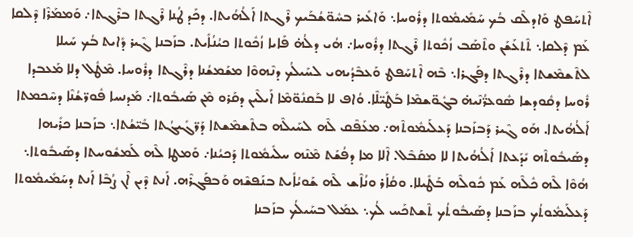ܐܶܬܚܰܦܛ ܘܰܐܕܠܶܩ ܒܳܟ ܚܰܡܺܝܡܽܘܬܐ ܕܪܽܘܚܐ܆ ܘܰܐܥܺܝܪ ܒܚܽܘ̈ܫܳܒܰܝܟ ܪܶܓܬܐ ܐܰܠܳܗܳܝܬܐ. ܕܟܰܕ ܛܳܢܐ ܪܶܓܬܐ ܒܪܶܓܬܐ܇ ܘܰܡܡܰܪܶܐ ܕܶܠܩܐ ܥܰܡ ܕܶܠܩܐ܆ ܬܶܬܥܰܫܰܢ ܘܬܶܣܰܒ ܙܳܟܽܘܬܐ ܪܶܓܬܐ ܕܪܽܘܚܐ܇ ܗܳܝ ܕܠܳܗ̇ ܦܰܐܝܐ ܙܳܟܽܘܬܐ ܟܝܳܢܳܐܺܝܬ. ܒܙܰܒܢܐ ܓܶܝܪ ܕܺܐܝܬ ܒܳܟ ܚܰܝܠܐ ܠܬܶܫܡܶܫܬܐ ܕܪܶܓܬܐ ܕܦܰܓܪܐ܆ ܒܶܗ ܐܶܬܚܰܦܛ ܘܰܥܒܶܕܳܝܗܝ ܠܚܰܝܠܳܟ ܕܢܶܗܘܶܐ ܡܫܰܡܫܳܢܐ ܕܪܶܓܬܐ ܕܪܽܘܚܐ. ܡܶܛܽܠ ܕܠܐ ܡܰܥܒܕܐ ܪܽܘܚܐ ܕܩܽܘܕܫܐ ܣܽܘܥܪ̈ܳܢܶܝܗ̇ ܒܓܽܘ̈ܫܡܶܐ ܒܰܛܺܝ̈ܠܶܐ. ܘܳܐܦ ܠܐ ܒܰܩܢܽܘ̈ܡܶܐ ܐܰܝܠܶܝܢ ܕܩܰܪܘ ܡܶܢ ܣܰܝܒܽܘܬܐ܇ ܡܰܕܢܚܐ ܦܽܘܪ̈ܫܳܢܶܐ ܕܚܶܟܡܬܐ ܐܰܠܳܗܳܝܬܐ. ܗܰܘ ܓܶܝܪ ܕܰܒܙܰܒܢܐ ܕܰܥܠܰܝܡܽܘܬܶܗ܇ ܡܥܰܦܶܩ ܠܶܗ ܠܚܰܝܠܶܗ ܒܬܶܫܡܶܫܬܐ ܕܰܖ̈ܓܺܝܓܳܬܐ ܒܺܝ̈ܫܳܬܐ܆ ܒܙܰܒܢܐ ܟܪܺܝܗܐ ܕܣܰܝܒܽܘܬܶܗ ܝܺܕܰܥܬܐ ܐܰܠܳܗܳܝܬܐ ܠܐ ܡܩܰܒܶܠ. ܐܶܠܐ ܡܐ ܕܦܳܫܰܬ ܡܶܢܶܗ ܚܠܺܝܡܽܘܬܐ ܕܰܟܝܳܢܐ܇ ܘܰܡܛܐ ܠܶܗ ܠܰܡܫܽܘܚܬܐ ܕܣܰܝܒܽܘܬܐ܆ ܗܳܘܶܐ ܠܶܗ ܟܽܠܶܗ ܥܰܡ ܟܽܘܠܶܗ ܒܰܛܺܝܠܐ. ܘܩܳܐܰܪ ܘܢܳܐܶܫ ܠܶܗ ܫܰܘܝܳܐܺܝܬ ܒܢܰܦܫܶܗ ܘܰܒܦܰܓܪܶܗ. ܐܰܢܬ ܕܶܝܢ ܐܶܢ ܨܳܒܶܐ ܐܰܢܬ ܕܚܰܡܺܝܡܽܘܬܐ ܕܰܥܠܰܝܡܽܘܬܳܟ ܒܙܰܒܢܐ ܕܣܰܝܒܽܘܬܳܟ ܬܶܫܬܟܰܚ ܠܳܟ܆ ܥܡܰܠ ܒܚܰܝܠܳܟ ܒܙܰܒܢܐ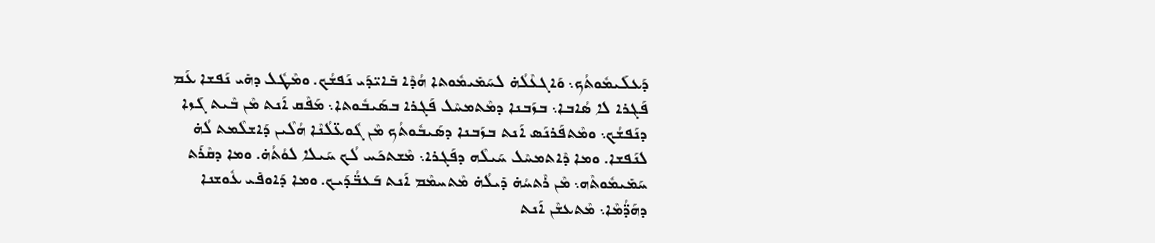ܕܰܥܠܰܝܡܽܘܬܳܟ܆ ܘܰܐܓܥܶܠܳܗ̇ ܠܚܰܡܺܝܡܽܘܬܐ ܗܳܕܶܐ ܒܺܐܝ̈ܕܰܝ ܢܰܦܫܳܟ. ܘܡܶܛܽܠ ܕܗܺܝ ܢܰܦܫܐ ܥܰܡ ܦܰܓܪܐ ܠܐ ܣܳܐܒܐ܆ ܒܙܰܒܢܐ ܕܡܶܬܡܚܶܠ ܦܰܓܪܐ ܒܣܰܝܒܽܘܬܐ܆ ܡܰܦܶܩ ܐܰܢܬ ܡܶܢ ܒܶܝܬ ܓܰܙܐ ܕܢܰܦܫܳܟ܆ ܘܡܶܬܦܰܪܢܰܣ ܐܰܢܬ ܒܙܰܒܢܐ ܕܣܰܝܒܽܘܬܳܟ ܡܶܢ ܓܽܘܥ̈ܠܳܢܶܐ ܗܳܠܶܝܢ ܕܰܐܫܠܶܡܬ ܠܳܗ̇ ܠܢܰܦܫܐ. ܘܡܐ ܕܶܐܬܡܚܶܠ ܚܰܝܠܶܗ ܕܦܰܓܪܐ܆ ܡܶܫܬܟܰܚ ܠܳܟ ܚܰܝܠܐ ܠܘܳܬܳܗ̇. ܘܡܐ ܕܩܶܪܰܬ ܚܰܡܺܝܡܽܘܬܶܗ܆ ܡܶܢ ܪܶܬܚܳܗ̇ ܕܺܝܠܳܗ̇ ܡܶܬܚܡܶܡ ܐܰܢܬ ܒܰܥܒ̈ܳܕܰܝܟ. ܘܡܐ ܕܰܐܘܦܺܝ ܥܽܘܫܢܐ ܕܗܰܕ̈ܳܡܶܐ܆ ܡܶܬܥܫܶܢ ܐܰܢܬ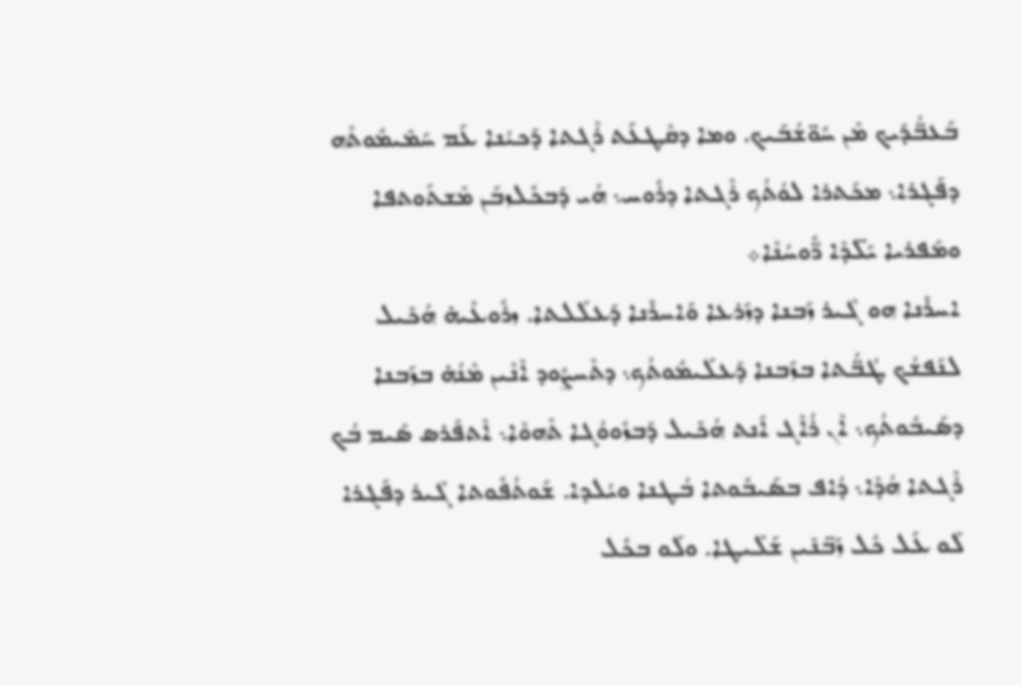ܒܰܥܒ̈ܳܕܰܝܟ ܡܶܢ ܚܽܘ̈ܫܳܒܰܝܟ. ܘܡܐ ܕܩܶܛܥܰܬ ܪܶܓܬܐ ܕܰܟܝܳܢܐ ܥܰܡ ܚܰܡܺܝܡܽܘܬܶܗ ܕܦܰܓܪܐ܆ ܡܟܰܬܪܐ ܠܘܳܬܳܟ ܪܶܓܬܐ ܕܪܽܘܚ܆ ܗܳܝ ܕܰܒܟܽܠܙܒܰܢ ܡܶܫܬܰܘܬܦܐ ܘܡܰܦܪܝܐ ܝܰܠ̈ܕܶܐ ܪ̈ܽܘܚܳܢܶܐ܀
ܐܚܪܺܢܐ ܗܘ ܓܶܝܪ ܙܰܒܢܐ ܕܙܰܪܥܐ ܘܰܐܚܪܺܢܐ ܕܰܥܠܰܠܬܐ. ܙܪܽܘܥܶܝܗ̇ ܗܳܟܺܝܠ ܠܢܰܦܫܳܟ ܛܳܒ̈ܳܬܐ ܒܙܰܒܢܐ ܕܰܥܠܰܝܡܽܘܬܳܟ܆ ܕܬܶܚܨܽܘܕ ܐܶܢܶܝܢ ܡܶܢܳܗ̇ ܒܙܰܒܢܐ ܕܣܰܝܒܽܘܬܳܟ܆ ܐܶܢ ܪܳܐܶܓ ܐܰܢܬ ܗܳܟܺܝܠ ܕܰܒܙܽܘܘܳܓܐ ܬܶܗܘܶܐ܆ ܐܶܬܦܰܪܣ ܣܺܝܡ ܒܳܟ ܪܶܓܬܐ ܗܳܕܶܐ܆ ܕܳܐܦ ܒܣܰܝܒܽܘܬܐ ܒܳܛܢܐ ܘܝܳܠܕܐ. ܫܰܘܬܳܦܽܘܬܐ ܓܶܝܪ ܕܦܰܓܪܐ ܠܰܘ ܥܰܠ ܟܽܠ ܙܰܒ̈ܢܺܝܢ ܫܰܠܺܝܛܐ. ܘܠܰܘ ܒܟܽܠ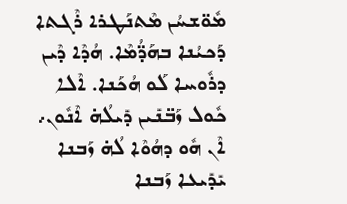ܡܽܘ̈ܫܚܳܢ ܡܶܬܢܰܛܪܐ ܪܶܓܬܐ ܕܰܟܝܳܢܐ ܒܗܰܕ̈ܳܡܶܐ. ܗܳܕܶܐ ܕܶܝܢ ܕܪܽܘܚܐ ܠܰܘ ܗܳܟܰܢܐ. ܐܶܠܐ ܟܽܘܠ ܙܰܒ̈ܢܺܝܢ ܕܺܝܠܳܗ̇ ܐܶܢܽܘܢ܇ ܐܶܢ ܗܽܘ ܕܗܳܘܶܐ ܠܳܗ̇ ܙܰܒܢܐ ܝܺܕܺܝܥܐ ܙܰܒܢܐ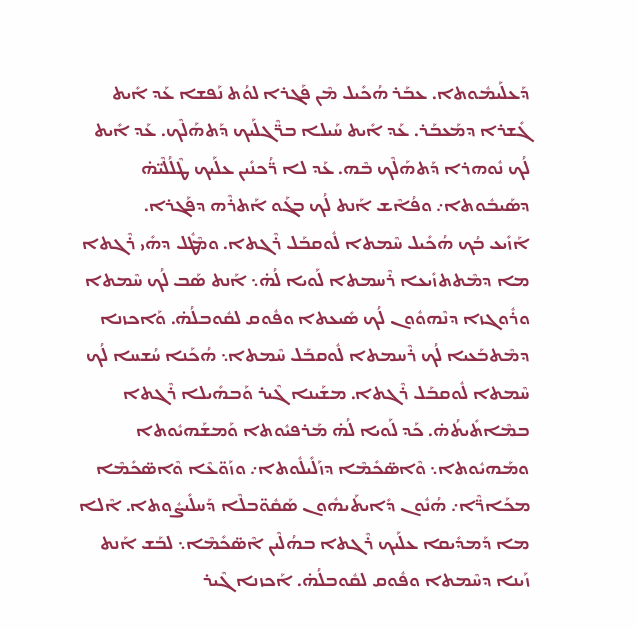ܕܰܥܠܰܝܡܽܘܬܐ. ܥܒܰܪ ܗܳܟܺܝܠ ܡܶܢ ܦܰܓܪܐ ܠܘܳܬ ܢܰܦܫܐ ܥܰܕ ܐܺܝܬ ܓܺܫܪܐ ܕܡܰܥܒܰܪ. ܥܰܕ ܐܺܝܬ ܚܰܝܠܐ ܒܪ̈ܶܓܠܰܝܟ ܕܰܬܗܰܠܶܟ. ܥܰܕ ܐܺܝܬ ܠܳܟ ܢܽܘܗܪܐ ܕܰܬܗܰܠܶܟ ܒܶܗ. ܥܰܕ ܠܐ ܪ̈ܳܟܢܺܝܢ ܥܠܰܝܟ ܛܶܠܳܠܶܝ̈ܗ̇ ܕܣܰܝܒܽܘܬܐ܇ ܘܦܳܐܶܫ ܐܰܢܬ ܠܳܟ ܒܓܰܘ ܐܰܬܪܶܗ ܕܦܰܓܪܐ.
ܐܰܙܺܝܥ ܒܳܟ ܗܳܟܺܝܠ ܚܶܡܬܐ ܠܽܘܩܒܰܠ ܪܶܓܬܐ. ܘܡܶܛܽܠ ܕܗܺܝ ܪܶܓܬܐ ܡܐ ܕܡܶܬܬܙܺܝܥܐ ܪܶܚܡܬܐ ܠܰܘܝܐ ܠܳܗ̇܆ ܐܰܢܬ ܣܰܒ ܠܳܟ ܚܶܡܬܐ ܘܪܽܘܓܙܐ ܕܢܶܗܘܽܘܢ ܠܳܟ ܣܺܝܥܬܐ ܘܦܽܘܩ ܠܩܽܘܒܠܳܗ̇. ܘܰܐܟܙܢܐ ܕܡܶܬܒܰܥܝܐ ܠܳܟ ܪܶܚܡܬܐ ܠܽܘܩܒܰܠ ܚܶܡܬܐ܆ ܗܳܟܰܢܐ ܚܳܫܚܐ ܠܳܟ ܚܶܡܬܐ ܠܽܘܩܒܰܠ ܪܶܓܬܐ. ܡܫܰܝܢܐ ܓܶܝܪ ܘܰܒܗܺܝܠܐ ܪܶܓܬܐ ܒܡܶܐܬܺܝܬܳܗ̇. ܟܰܕ ܠܰܘܝܐ ܠܳܗ̇ ܡܰܪܦܝܽܘܬܐ ܘܰܡܫܰܗܝܽܘܬܐ ܘܡܰܗܝܽܘܬܐ܆ ܘܶܐܣ̈ܟܺܡܶܐ ܕܙܰܠܺܝܠܽܘܬܐ܇ ܘܙܰܘ̈ܥܶܐ ܘܶܐܣ̈ܟܺܡܶܐ ܡܟܰܐܪ̈ܶܐ܇ ܗܳܢܽܘܢ ܕܺܐܝܬܰܝܗܽܘܢ ܣܰܩܽܘ̈ܒܠܶܐ ܕܰܚܠܺܝܨܽܘܬܐ. ܐܶܠܐ ܡܐ ܕܰܡܕܺܝܩܐ ܥܠܰܝܟ ܪܶܓܬܐ ܒܗܳܠܶܝܢ ܐܶܣ̈ܟܺܡܶܐ܆ ܠܒܰܫ ܐܰܢܬ ܙܰܝܢܐ ܕܚܶܡܬܐ ܘܦܽܘܩ ܠܩܽܘܒܠܳܗ̇. ܐܰܟܙܢܐ ܓܶܝܪ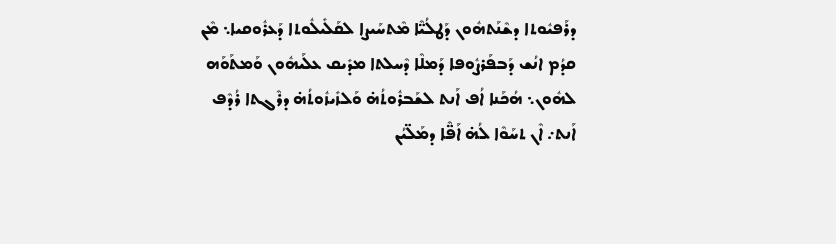ܕܪܰܦܝܽܘܬܐ ܕܫܶܢܰܬܗܽܘܢ ܕܰܛܠܳܝ̈ܶܐ ܡܶܬܚܰܝܨܐ ܠܩܰܠܺܝܠܽܘܬܐ ܕܰܥܪܽܘܩܝܐ܆ ܡܶܢ ܩܕܳܡ ܐܢܳܫ ܕܰܒܦܰܪܨܽܘܦܐ ܕܰܡܠܶܐ ܕܶܚܠܬܐ ܡܕܺܝܩ ܥܠܰܝܗܽܘܢ ܘܰܡܬܰܘܰܗ ܠܗܽܘܢ܆ ܗܳܟܰܢܐ ܐܳܦ ܐܰܢܬ ܠܫܰܒܪܽܘܬܳܗ̇ ܘܰܠܙܺܝܙܽܘܬܳܗ̇ ܕܪܶܓܬܐ ܪܳܕܶܦ ܐܰܢܬ܇ ܐܶܢ ܬܚܰܘܶܐ ܠܳܗ̇ ܐܰܦ̈ܶܐ ܕܡܰܠ̈ܝܳܢ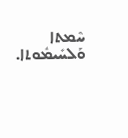ܚܶܡܬܐ ܘܰܠܚܺܝܡܽܘܬܐ.